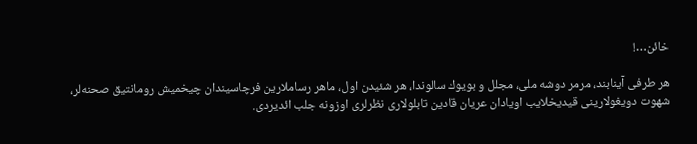خائن…!

هر طرفی آینابند، مرمر دوشه ملی، مجلل و بویوك سالوندا، هر شئیدن اول، ماهر رساملارین فرچاسیندان چیخمیش رومانتیق صحنه‌لر، شهوت دویغولارینی قیدیخلایب اویادان عریان قادین تابلولاری نظرلری اوزونه جلب ائدیردی.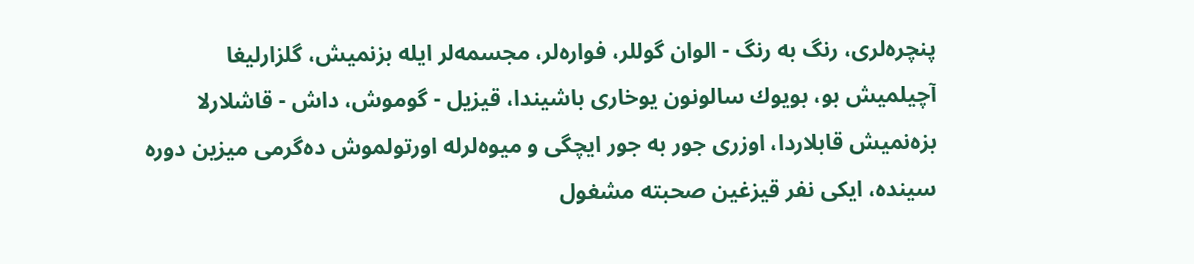پنچره‌لری، رنگ به رنگ - الوان گوللر، فواره‌لر، مجسمه‌لر ایله بزنمیش، گلزارلیغا آچیلمیش بو، بویوك سالونون یوخاری باشیندا، قیزیل - گوموش، داش - قاشلارلا بزه‌نمیش قابلاردا، اوزری جور به جور ایچگی و میوه‌لرله اورتولموش ده‌گرمی میزین دوره سینده، ایکی نفر قیزغین صحبته مشغول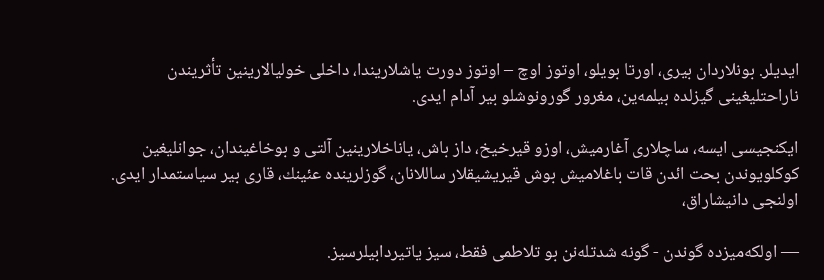ایدیلر. بونلاردان بیری، اورتا بویلو، اوتوز اوچ – اوتوز دورت یاشلاریندا، داخلی خولیالارینین تأثریندن ناراحتلیغینی گیزلده بیلمه‌ین، مغرور گورونوشلو بیر آدام ایدی.

ایکنجیسی ایسه، ساچلاری آغارمیش، اوزو قیرخیخ، داز باش، یاناخلارینین آلتی و بوخاغیندان، جوانلیغین کوکلویوندن بحت ائدن قات باغلامیش بوش قیریشیقلار ساللانان، گوزلرینده عئینك، قاری بیر سیاستمدار ایدی. اولنجی دانیشاراق،

― اولکه‌میزده گوندن - گونه شدتله‌نن بو تلاطمی فقط، سیز یاتیردابیلرسیز.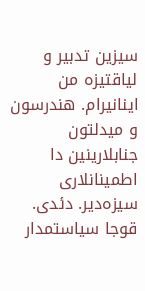سیزین تدبیر و لیاقتیزه من اینانیرام. هندرسون و میدلتون جنابلارینین دا اطمینانلاری سیزه‌دیر. دئدی. قوجا سیاستمدار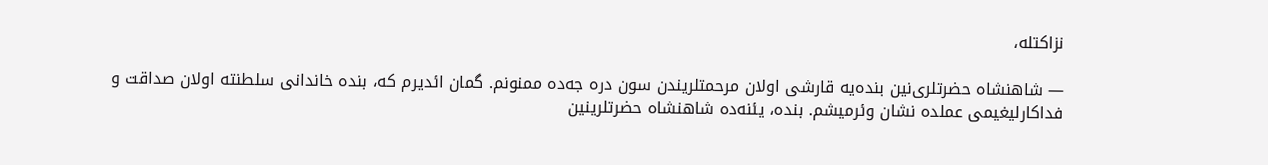نزاکتله،

― شاهنشاه حضرتلری‌نین بنده‌یه قارشی اولان مرحمتلریندن سون دره جه‌ده ممنونم. گمان ائدیرم که، بنده خاندانی سلطنته اولان صداقت و فداکارلیغیمی عملده نشان وئرمیشم. بنده، یئنه‌ده شاهنشاه حضرتلرینین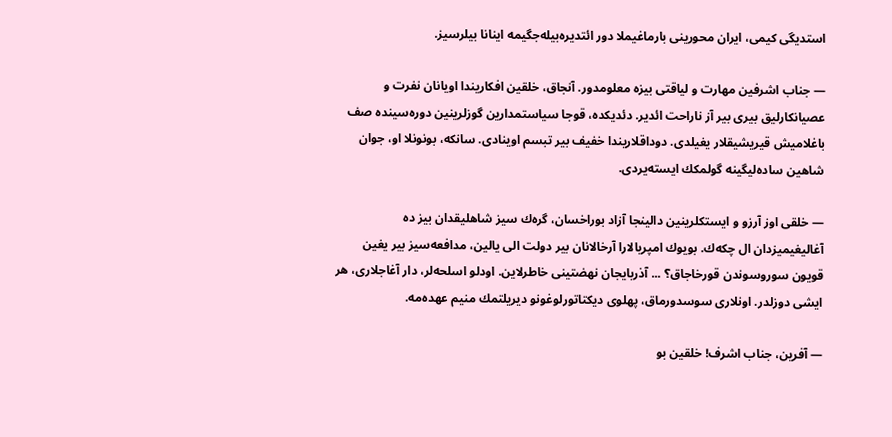استدیگی کیمی، ایران محورینی بارماغیملا دور ائتدیره‌بیله‌جگیمه اینانا بیلرسیز.

― جناب اشرفین مهارت و لیاقتی بیزه معلومدور. آنجاق، خلقین افکاریندا اویانان نفرت و عصیانکارلیق بیری بیر آز ناراحت ائدیر. دئدیکده، قوجا سیاستمدارین گوزلرینین دوره‌سینده صف باغلامیش قیریشیقلار یغیلدی. دوداقلاریندا خفیف بیر تبسم اوینادی. سانکه، بونونلا او، جوان شاهین ساده‌لیگینه گولمکك ایسته‌یردی.

― خلقی اوز آرزو و ایستکلرینین‌ دالینجا آزاد بوراخسان، گره‌ك سیز شاهلیقدان بیز ده آغالیغیمیزدان ال چکه‌ك. بویوك امپریالارا آرخالانان بیر دولت الی یالین، مدافعه‌سیز بیر یغین قویون سوروسوندن قورخاجاق؟ ... آذربایجان نهضتینی خاطرلاین. اودلو اسلحه‌لر، دار آغاجلاری، هر ایشی دوزلدر. اونلاری سوسدورماق، پهلوی دیکتاتورلوغونو دیریلتمك منیم عهده‌مه.

― آفرین، جناب اشرف! خلقین بو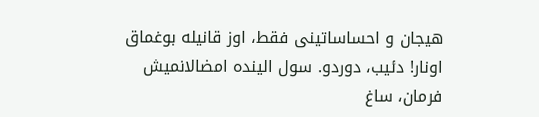هیجان و احساساتینی فقط، اوز قانیله بوغماق اونار! دئیب، دوردو. سول الینده امضالانمیش فرمان، ساغ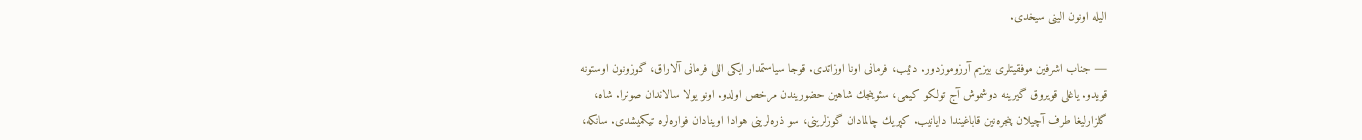الیله اونون الینی سیخدی.

― جناب اشرفین موفقیتلری بیزیم آرزوموزدور. دئیب، فرمانی اونا اوزاتدی. قوجا سیاستمدار ایکی اللی فرمانی آلاراق، گوزونون اوستونه قویدو. یاغلی قویروق گیرینه دوشموش آج تولکو کیمی، سئوینجك شاهین حضوریندن مرخص اولدو. اونو یولا سالاندان صونرا. شاه، گلزارلیغا طرف آچیلان پنجره‌نین قاباغیندا دایانیب. کپریك چالمادان گوزلرینی، سو ذره‌لرینی هوادا اوینادان فواره‌لره تیکمیشدی. سانکه،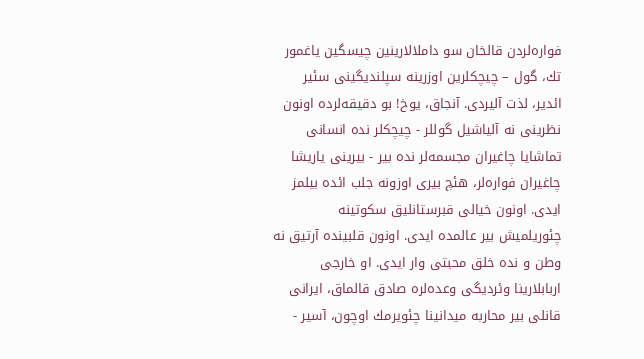فواره‌لردن قالخان سو داملالارینین چیسگین یاغمور تك، گول – چیچکلرین اوزرینه سپلندیگینی سئیر ائدیر، لذت آلیردی. آنجاق، یوخ! بو دقیقه‌لرده اونون نظرینی نه آلیاشیل گوللر - چیچکلر نده انسانی تماشایا چاغیران مجسمه‌لر نده بیر - بیرینی یاریشا چاغیران فواره‌لر، هئچ بیری اوزونه جلب ائده بیلمز ایدی. اونون‌ خیالی قبرستانلیق سکوتینه چئوریلمیش‌ بیر عالمده‌ ایدی. اونون قلبینده آرتیق نه وطن و نده خلق محبتی‌ وار ایدی. او خارجی اربابلارینا وئردیگی وعده‌لره صادق قالماق، ایرانی‌ قانلی بیر محاربه میدانینا چئویرمك اوچون، آسیر -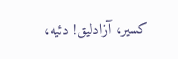کسیر، آزادلیق! دئیه،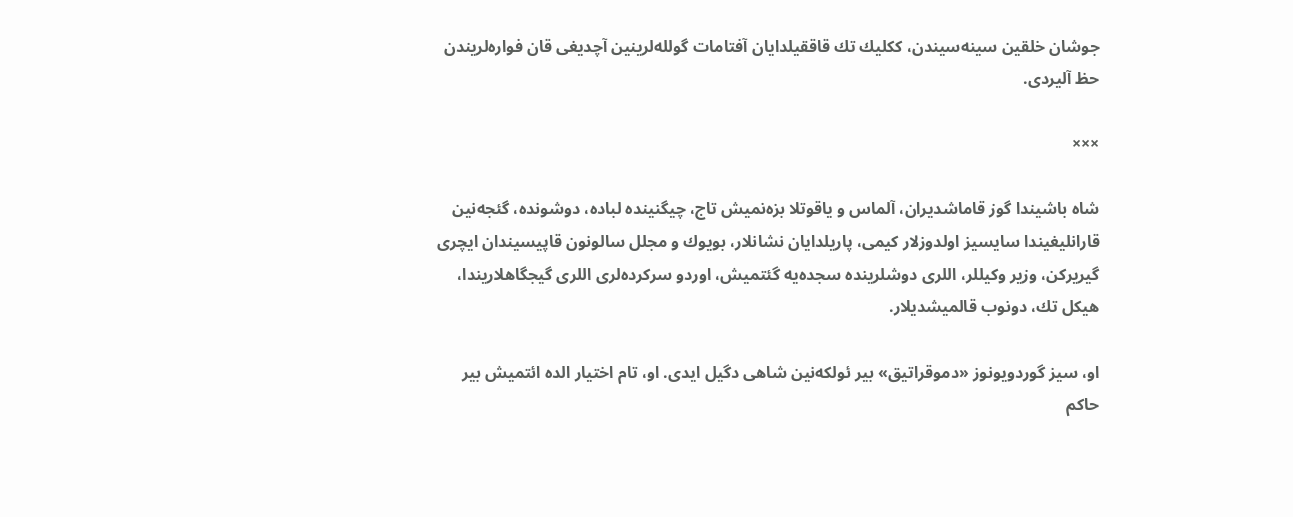جوشان خلقین سینه‌سیندن، ککلیك تك قاققیلدایان آفتامات گولله‌لرینین آچدیغی قان فواره‌لریندن حظ آلیردی.

×××

شاه باشیندا گوز قاماشدیران، آلماس و یاقوتلا بزه‌نمیش تاج، چیگنینده لباده، دوشونده، گئجه‌نین قارانلیغیندا سایسیز اولدوزلار کیمی، پاریلدایان نشانلار، بویوك و مجلل سالونون قاپیسیندان ایچری گیریرکن، وزیر وکیللر، اللری دوشلرینده سجده‌یه گئتمیش، اوردو سرکرده‌لری اللری گیجگاهلاریندا، هیکل تك، دونوب‌ قالمیشدیلار.

او، سیز گوردویونوز «دموقراتیق» بیر ئولکه‌نین شاهی دگیل‌ ایدی. او، تام‌ اختیار الده ائتمیش بیر حاکم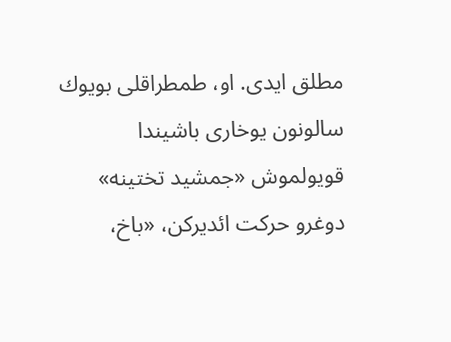مطلق ایدی. او، طمطراقلی بویوك سالونون یوخاری باشیندا قویولموش «جمشید تختینه» دوغرو حرکت ائدیرکن، «باخ،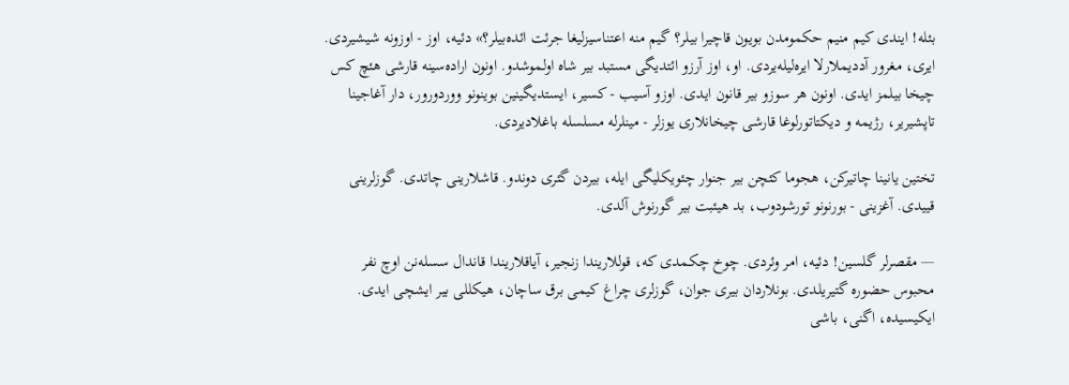بئله! ایندی کیم منیم حکمومدن بویون قاچیرا بیلر؟ گیم منه اعتناسیزلیغا جرئت ائده‌بیلر؟» دئیه، اوز - اوزونه شیشیردی. ایری، مغرور آددیملارلا ایره‌لیله‌یردی. او، اوز آرزو ائتدیگی مستبد بیر شاه اولموشدو. اونون اراده‌سینه قارشی هئچ کس چیخا بیلمز ایدی. اونون هر سوزو بیر قانون ایدی. اوزو آسیب - کسیر، ایستدیگینین‌ بوینونو ووردورور، دار آغاجینا تاپشیریر، رژیمه و دیکتاتورلوغا قارشی چیخانلاری یوزلر - مینلرله مسلسله باغلادیردی.

تختین یانینا چاتیرکن، هجوما کئچن بیر جنوار چئویکلیگی ایله، بیردن گئری دوندو. قاشلارینی چاتدی. گوزلرینی قییدی. آغزینی - بورنونو تورشودوب، بد هیئبت بیر گورنوش آلدی.

― مقصرلر گلسین! دئیه، امر وئردی. چوخ چکمدی که، قوللاریندا زنجیر، آیاقلاریندا قاندال سسله‌نن اوچ نفر محبوس حضوره گتیریلدی. بونلاردان بیری جوان، گوزلری چراغ‌ کیمی برق ساچان، هیکللی بیر ایشچی ایدی. ایکیسیده، اگنی، باشی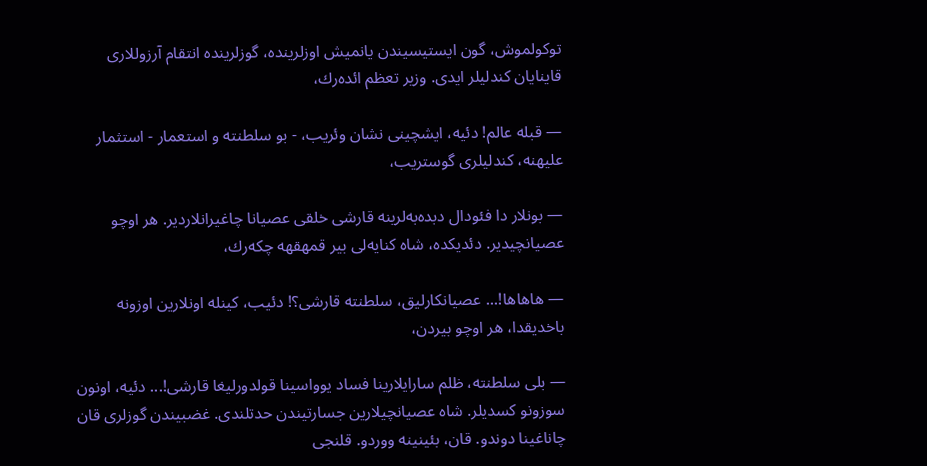توکولموش، گون ایستیسیندن یانمیش اوزلرینده، گوزلرینده انتقام آرزوللاری قاینایان کندلیلر ایدی. وزیر تعظم ائده‌رك،

― قبله عالم! دئیه، ایشچینی نشان وئریب، - بو سلطنته و استعمار - استثمار علیهنه، کندلیلری گوستریب،

― بونلار دا فئودال دبده‌به‌لرینه قارشی خلقی عصیانا چاغیرانلاردیر. هر اوچو عصیانچیدیر. دئدیکده، شاه کنایه‌لی بیر قمهقهه چکه‌رك،

― هاهاها!... عصیانکارلیق، سلطنته قارشی؟! دئیب، کینله اونلارین اوزونه باخدیقدا، هر اوچو بیردن،

― بلی سلطنته، ظلم سارایلارینا فساد یوواسینا قولدورلیغا قارشی!... دئیه، اونون سوزونو کسدیلر. شاه عصیانچیلارین جسارتیندن حدتلندی. غضبیندن گوزلری‌ قان چاناغینا دوندو. قان، بئینینه ووردو. قلنجی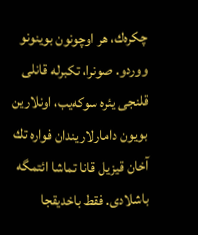چکره‌ك، هر اوچونون بوینونو ووردو. صونرا، تکبرله قانلی قلنجی یئره سوکه‌یب، اونلارین بویون دامارلاریندان فواره تك آخان قیزیل قانا تماشا ائتمگه باشلادی. فقط باخدیقجا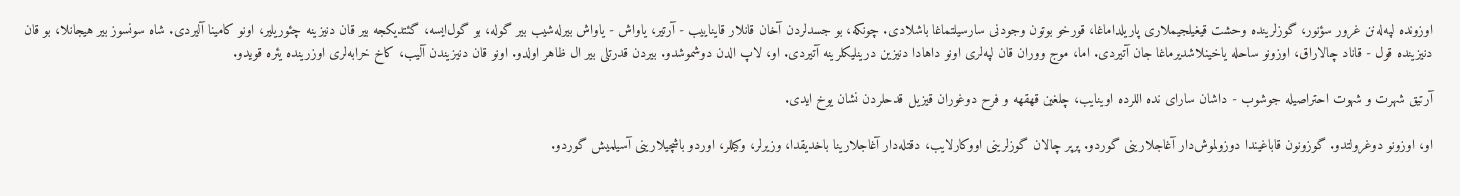اوزونده لپه‌له‌نن غرور سؤنور، گوزلرینده وحشت قیغیلجیملاری پاریلداماغا، قورخو بوتون وجودنی سارسیلتماغا باشلادی. چونکه، بو جسدلردن آخان قانلار قایناییب - آرتیر، یاواش - یاواش بیرله‌شیب بیر گوله، بو گول‌ایسه، گئتدیکجه بیر قان دنیزینه چئوریلیر، اونو کامینا آلیردی. شاه سونسوز بیر هیجانلا، بو قان دنیزینده قول - قاناد چالاراق، اوزونو ساحله یاخینلاشدیرماغا جان آتیردی. اما، موج ووران قان لپه‌لری اونو داهادا دنیزین درینلیکلرینه آتیردی. او، لاپ الدن دوشموشدو. بیردن قدرتلی بیر ال ظاهر اولدو. اونو قان دنیزیندن آلیب، کاخ خرابه‌لری اوزرینده یئره قویدو.

آرتیق شهرت و شهوت احتراصیله جوشوب - داشان سارای نده‌ اللرده اوینایب، چلغین قهقهه و فرح دوغوران قیزیل قدحلردن نشان یوخ ایدی.

او، اوزونو دوغرولتدو. گوزونون قاباغیندا دوزولموش‌دار آغاجلارینی گوردو. پرپر چالان گوزلرینی اووکارلایب، دقتله‌دار آغاجلارینا باخدیقدا، وزیرلر، وکیللر، اوردو باشچیلارینی آسیلمیش گوردو.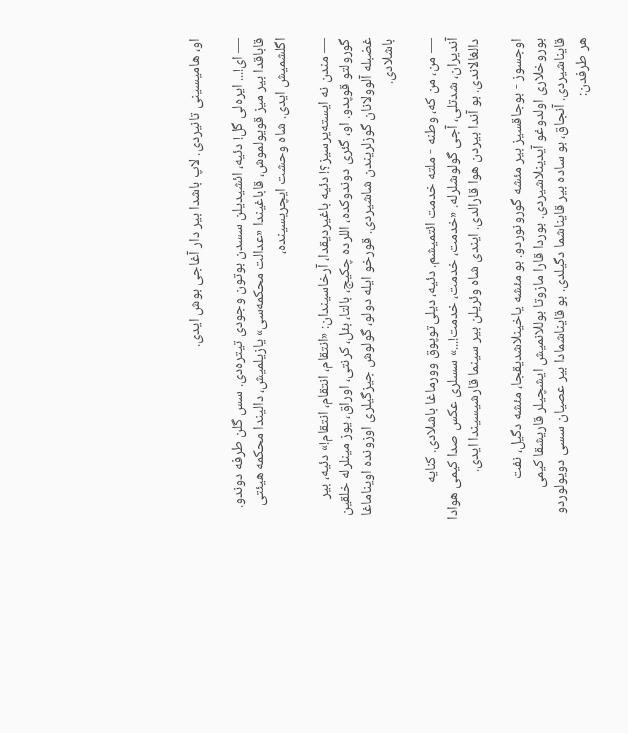او، هامیسینی تانیردی. لاپ باشدا بیر دار آغاجی بوش ایدی.

― ای!... ایره‌لی گل! دئیه، ائشیدیلن سسدن بوتون وجودی تیتره‌دی. سس گلن طرفه دوندو. قاباقدا بیر میز قویولموش، قاباغیندا «عدالت محکمه‌سی» یازیلمیش، دالیندا محکمه هیئتی اگلشمیش ایدی. شاه وحشت ایچریسینده،

― مندن نه ایسته‌یرسیز؟! دئیه باغیردیقدا، آرخاسیندان: «انتقام، انتقام، انتقام!» دئیه، بیر گورولتو قوپدو. او، گئری دوندوکده، اللرده چکیج، بالتا، بئل، کرنتی، اوراق، یوز مینلرله خلقین غضبله آلوولانان گوزلریندن شاشیردی. قورخو ایله دولو، گولوش جیزگیلری اوزونده اویناماغا باشلادی.

― من، من که، وطنه - ملته خدمت ائتمیشم. دئیه، دیلی‌توپوق وورماغا باشلادی. کنایه آندیران، شدتلی، آجی گولوشلرله. «خدمت، خدمت، خدمت!...» سسلری عکس صدا کیمی هوادا دالغالاندی. بو آندا بیردن هوا قارالدی. ایندی شاه وئریلن بیر سینما قارشیسیندا ایدی.

اوجسوز - بوجاقسیز بیر مئشه گورونوردو. بو مئشه یاخینلاشدیقجا، مئشه دگیل، نفت بوروخلاری اولدوغو آیدینلاشیردی. بوردا قارا مازوتا بوللانمیش ایشچیلر قاریشقا کیمی قایناشیردی. آنجاق، بو ساده بیر قایناشما دگیلدی. بو قایناشمادا بیر عصیان سسی دویولوردو هر طرفدن: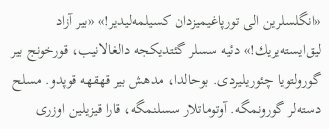«انگلسلرین الی تورپاغیمیزدان کسیلمه‌لیدیر!» «بیر آزاد لیق‌ایسته‌یریك!» دئیه سسلر گئتدیکجه دالغالانیب، قورخونج بیر گورولتویا چئوریلیردی. بوحالدا، مدهش بیر قهقهه قوپدو. مسلح دسته‌لر گورونمگه. آوتوماتلار سسلنمگه، قارا قیزیلین اوزری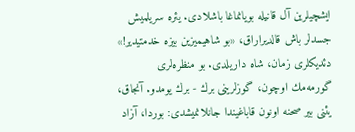ایشچیلرین آل قانیله بویانماغا باشلادی. یئره سریلمیش جسدلر باش قالدیراراق، «بو شاهیمیزین بیزه خدمتیدیر!» دئدیکلری زمان، شاه داریلدی. بو منظره‌لری گورمه‌مك اوچون، گوزلرینی برك - برك یومدو. آنجاق، یئنی بیر صحنه اونون قاباغیندا جانلانمیشدی: بوردا، آزاد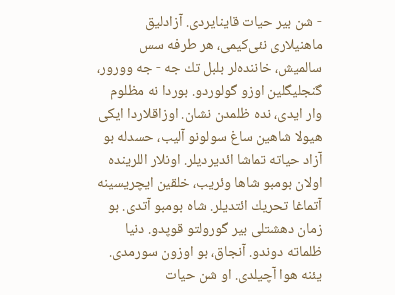- شن بیر حیات قاینایردی. آزادلیق ماهنیلاری نئی‌کیمی، هر طرفه سس سالمیش، خاننده‌لر بلبل تك جه - جه وورور، گنجلیگلین اوزو گولوردو. بوردا نه مظلوم وار ایدی، نده ظلمدن نشان. اوزاقلاردا ایکی هیولا شاهین ساغ سولونو آلیب، حسدله بو آزاد حیاته تماشا ائدیردیلر. اونلار اللرینده اولان بومبو شاها وئریب، خلقین ایچریسینه آتماغا تحریك ائتدیلر. شاه بومبو آتدی. بو زمان دهشتلی بیر گورولتو قوپدو. دنیا ظلماته دوندو. آنجاق، بو اوزون سورمدی. یئنه هوا آچیلدی. او شن حیات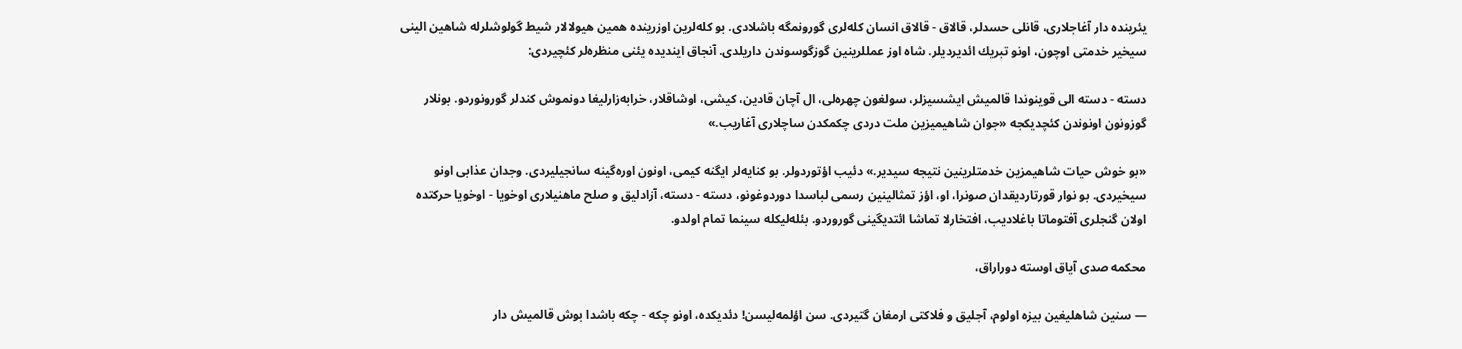یئرینده دار آغاجلاری، قانلی حسدلر، قالاق - قالاق انسان کله‌لری گورونمگه باشلادی. بو کله‌لرین اوزرینده همین هیولالار شیط گولوشلرله شاهین الینی سیخیر خدمتی اوچون، اونو تبریك ائدیردیلر. شاه اوز عمللرینین گوزگوسوندن داریلدی. آنجاق ایندیده یئنی منظره‌لر کئچیردی:

دسته - دسته الی قوینوندا قالمیش ایشسیزلر، سولغون چهره‌لی، ال آچان قادین، کیشی، اوشاقلار، خرابه‌زارلیغا دونموش کندلر گورونوردو. بونلار گوزونون اونوندن کئچدیکجه «جوان شاهیمیزین ملت دردی چکمکدن ساچلاری آغاریب.»

«بو خوش حیات شاهیمزین خدمتلرینین نتیجه سیدیر.» دئیب اؤتوردولر. بو کنایه‌لر ایگنه کیمی، اونون اوره‌گینه سانجیلیردی. وجدان عذابی اونو سیخیردی. بو نوار قورتاردیقدان صونرا، او، اؤز تمثالینین رسمی لباسدا دوردوغونو، دسته - دسته، آزادلیق و صلح ماهنیلاری اوخویا - اوخویا حرکتده اولان گنجلری آفتوماتا باغلادیب، افتخارلا تماشا ائتدیگینی گوروردو. بئله‌لیکله سینما تمام اولدو.

محکمه صدی آیاق اوسته دوراراق،

― سنین شاهلیغین بیزه اولوم، آجلیق و فلاکتی ارمغان گتیردی. سن اؤلمه‌لیسن! دئدیکده، اونو چکه - چکه باشدا بوش قالمیش دار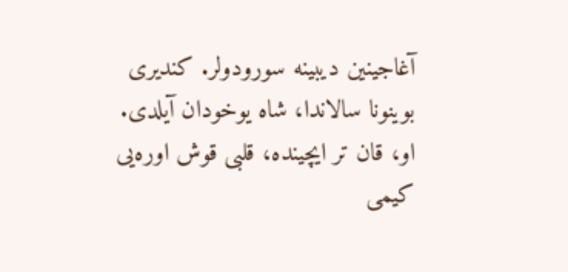آغاجینین دیبینه سورودولر. کندیری بوینونا سالاندا، شاه یوخودان آیلدی. او، قان تر ایچینده، قلبی قوش اوره‌یی کیمی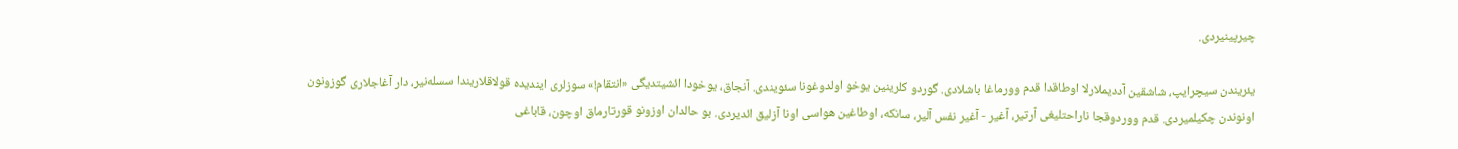چیرپینیردی.

یئریندن سیچرایپ، شاشقین آددیملارلا اوطاقدا قدم وورماغا باشلادی. گوردو کلرینین یوخو اولدوغونا سئویندی. آنجاق، یوخودا ائشیتدیگی «انتقام!» سوزلری ایندیده قولاقلاریندا سسله‌نیر، دار آغاجلاری گوزونون اونوندن چکیلمیردی. قدم ووردوقجا ناراحتلیغی آرتیر، آغیر - آغیر نفس آلیر، سانکه، اوطاغین هواسی اونا آزلیق ائدیردی. بو حالدان اوزونو قورتارماق اوچون، قاباغی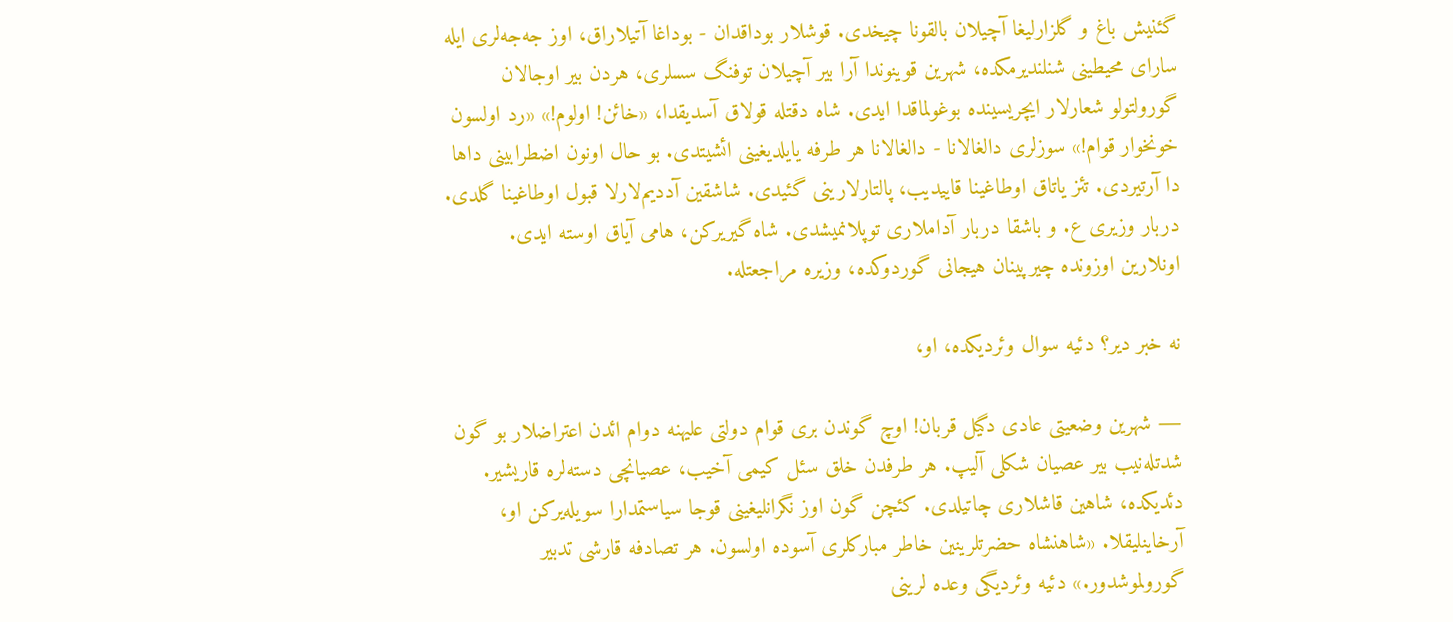گئنیش باغ و گلزارلیغا آچیلان بالقونا چیخدی. قوشلار بوداقدان - بوداغا آتیلاراق، اوز جه‌جه‌لری ایله سارای محیطینی شنلندیرمکده، شهرین قوینوندا آرا بیر آچیلان توفنگ سسلری، هردن بیر اوجالان گورولتولو شعارلار ایچریسینده بوغولماقدا ایدی. شاه دقتله قولاق آسدیقدا، «خائن! اولوم!» «رد اولسون خونخوار قوام!» سوزلری دالغالانا - دالغالانا هر طرفه یایلدیغینی ائشیتدی. بو حال اونون اضطرابینی داها دا آرتیردی. تئز یاتاق اوطاغینا قاییدیب، پالتارلارینی گئیدی. شاشقین آددیم‌لارلا قبول اوطاغینا گلدی. دربار وزیری ع. و باشقا دربار آداملاری توپلانمیشدی. شاه گیریرکن، هامی آیاق اوسته ایدی. اونلارین اوزونده چیرپینان هیجانی گوردوکده، وزیره مراجعتله.

نه خبر دیر؟ دئیه سوال وئردیکده، او،

― شهرین وضعیتی عادی دگیل قربان! اوچ گوندن بری قوام دولتی علیهنه دوام ائدن اعتراضلار بو گون شدتله‌نیب بیر عصیان شکلی آلیپ. هر طرفدن خلق سئل کیمی آخیب، عصیانچی دسته‌لره قاریشیر. دئدیکده، شاهین قاشلاری چاتیلدی. کئچن گون اوز نگرانلیغینی قوجا سیاستمدارا سویله‌یرکن او، آرخاینلیقلا. «شاهنشاه حضرتلرینین خاطر مبارکلری آسوده اولسون. هر تصادفه قارشی تدبیر گورولموشدور.» دئیه وئردیگی وعده لرینی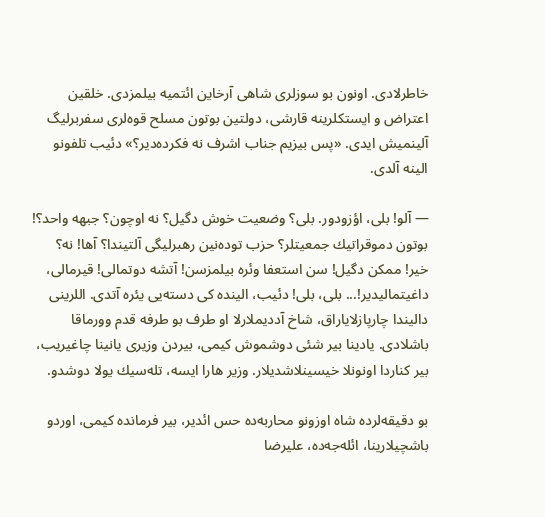خاطرلادی. اونون بو سوزلری شاهی آرخاین ائتمیه بیلمزدی. خلقین اعتراض و ایستکلرینه قارشی، دولتین بوتون مسلح قو‌ه‌لری سفربرلیگ آلینمیش ایدی. «پس بیزیم جناب اشرف نه فکرده‌دیر؟» دئیب تلفونو الینه آلدی.

― آلو! بلی، اؤزودور. بلی؟ وضعیت خوش دگیل؟ نه اوچون؟ جبهه واحد؟! بوتون دموقراتیك جمعیتلر؟ حزب توده‌نین رهبرلیگی آلتیندا؟ آها! نه؟ خیر! ممکن دگیل! سن استعفا وئره بیلمزسن! آتشه دوتمالی! قیرمالی، داغیتمالیدیر!... بلی، بلی! دئیب، الینده کی دسته‌یی یئره آتدی. اللرینی دالیندا چارپازلایاراق، شاخ آددیملارلا او طرف بو طرفه قدم وورماقا باشلادی. یادینا بیر شئی دوشموش کیمی، بیردن وزیری یانینا چاغیریب، بیر کناردا اونونلا خیسینلاشدیلار. وزیر هارا ایسه، تله‌سیك یولا دوشدو.

بو دقیقه‌لرده شاه اوزونو محاربه‌ده حس ائدیر، بیر فرمانده کیمی، اوردو باشچیلارینا، ائله‌جه‌ده، علیرضا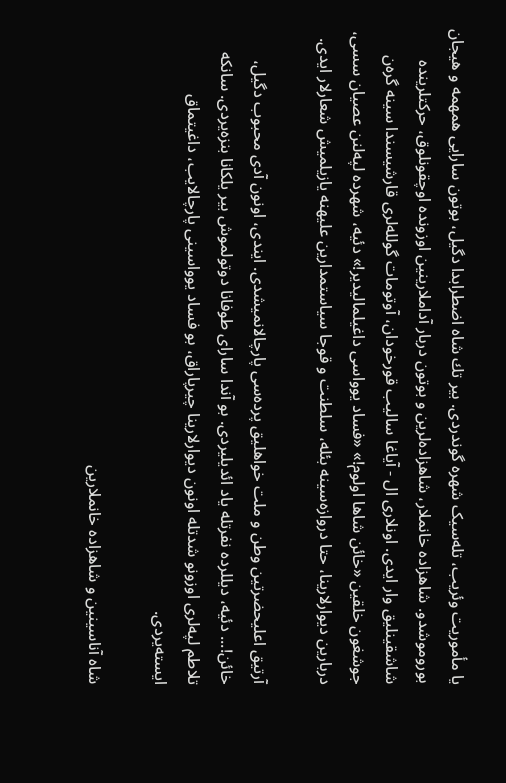یا مأموریت وئریب، تله‌‌سیک شهره گوندردی. بیر تك شاه اضطرابدا دگیل، بوتون سارایی همهمه و هیجان بوروموشدو. شاهزاده خانملار، شاهزاده‌لرین و بوتون دربار آداملارینین اوزونده اوچقونلوق، حرکتلرینده شاشقینلیق وار ایدی. اونلاری ال - آیاغا سالیب قورخودان، آوتومات گولله‌لری قارشیسندا سینه گره‌ن جوشغون خلقین «خائن شاها اولوم!» «فساد یوواسی داغیلمالیدیر!» دئیه، شهرده لپه‌لنن‌ عصیان سسی، دربارین دیوارلارینا، حتا دروازه‌سینه بئله، سلطنت و قوجا سیاستمدارین علیهنه یازیلمیش شعارلار ایدی.

آرتیق اعلیحضرتین وطن و ملت خواهلیق پرده‌سی پارچالانمیشدی. ایندی، اونون آدی محبوب دگیل، خائن!... دئیه، دیللرده نفرتله یاد ائدیلیردی. بو آندا سارای طوفانا دوتولموش بیر یلکانا بنزه‌یردی. سانکه تلاطم لپه‌لری اوزونو شدتله اونون دیوارلارینا چیرپاراق، بو فساد یوواسینی پارچالایب، داغیتماق ایسته‌یردی.

شاه آناسینین و شاهزاده خانملارین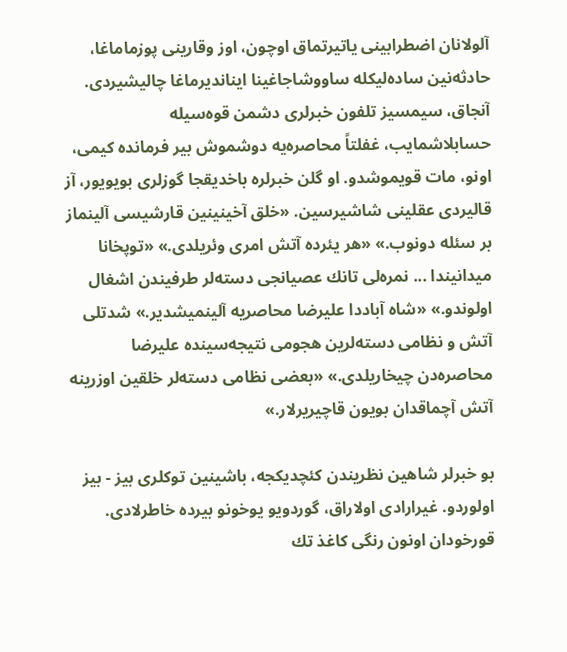آلولانان اضطرابینی یاتیرتماق اوچون، اوز وقارینی پوزماماغا، حادثه‌نین ساده‌لیکله ساووشاجاغینا ایناندیرماغا چالیشیردی. آنجاق، سیمسیز تلفون خبرلری‌ دشمن قوه‌سیله حسابلاشمایب، غفلتاً محاصره‌یه دوشموش بیر فرمانده کیمی، اونو، مات قویموشدو. او گلن خبرلره باخدیقجا گوزلری بویویور، آز قالیردی‌ عقلینی شاشیرسین. «خلق آخینینین قارشیسی آلینماز بر سئله دونوب.» «هر یئرده آتش امری وئریلدی.» «توپخانا میدانیندا ... نمره‌لی تانك عصیانجی دسته‌لر طرفیندن اشغال اولوندو.» «شاه آباددا علیرضا محاصریه آلینمیشدیر.» شدتلی آتش و نظامی دسته‌لرین هجومی نتیجه‌سینده علیرضا محاصره‌دن چیخاریلدی.» «بعضی نظامی‌ دسته‌لر خلقین اوزرینه آتش آچماقدان بویون قاچیریرلار.»

بو خبرلر شاهین نظریندن کئچدیکجه، باشینین توکلری بیز - بیز اولوردو. غیرارادی اولاراق، گوردویو یوخونو بیرده خاطرلادی. قورخودان اونون رنگی کاغذ تك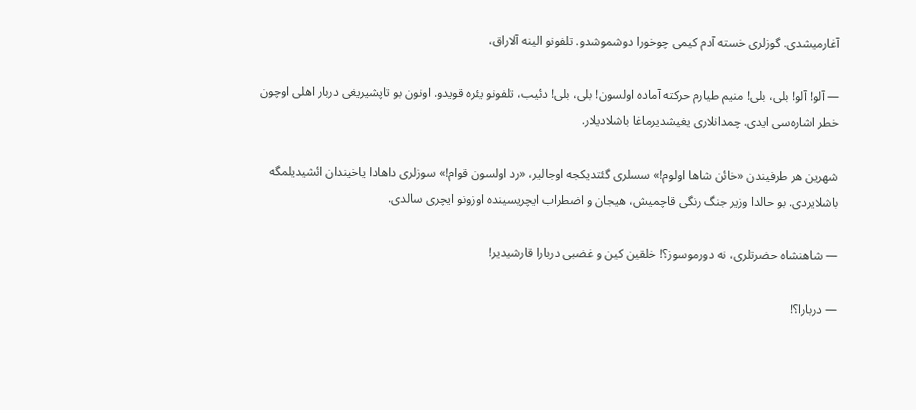آغارمیشدی. گوزلری خسته آدم کیمی چوخورا دوشموشدو. تلفونو الینه آلاراق،

― آلو! آلو! بلی، بلی! منیم طیارم حرکته آماده اولسون! بلی، بلی! دئیب، تلفونو یئره قویدو. اونون بو تاپشیریغی دربار اهلی‌ اوچون خطر اشاره‌سی ایدی. چمدانلاری یغیشدیرماغا باشلادیلار.

شهرین هر طرفیندن «خائن شاها اولوم!» سسلری گئتدیکجه اوجالیر، «رد اولسون قوام!» سوزلری داهادا یاخیندان ائشیدیلمگه باشلایردی. بو حالدا وزیر جنگ رنگی قاچمیش، هیجان و اضطراب ایچریسینده اوزونو ایچری سالدی.

― شاهنشاه حضرتلری، نه دورموسوز؟! خلقین کین و غضبی دربارا قارشیدیر!

― دربارا؟!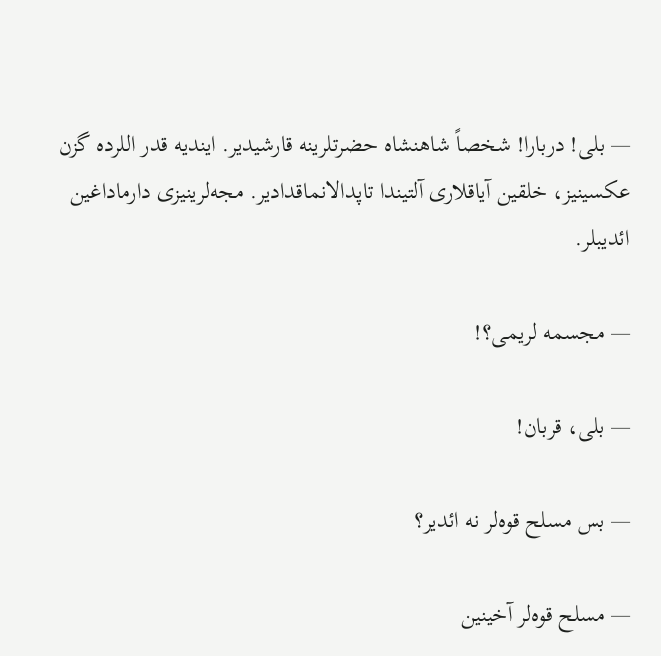― بلی! دربارا! شخصاً شاهنشاه حضرتلرینه قارشیدیر. ایندیه قدر اللرده گزن عکسینیز، خلقین آیاقلاری آلتیندا تاپدالانماقدادیر. مجه‌لرینیزی دارماداغین ائدیبلر.

― مجسمه لریمی؟!

― بلی، قربان!

― بس مسلح قوه‌لر نه ائدیر؟

― مسلح قوه‌لر آخینین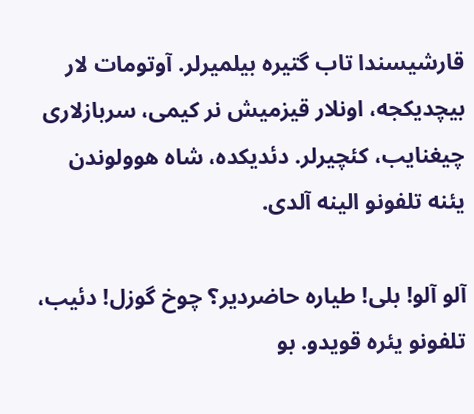قارشیسندا تاب گتیره بیلمیرلر. آوتومات لار بیچدیکجه، اونلار قیزمیش نر کیمی، سربازلاری چیغنایب، کئچیرلر. دئدیکده، شاه هوولوندن یئنه تلفونو الینه آلدی.

آلو آلو! بلی! طیاره حاضردیر؟ چوخ گوزل! دئیب، تلفونو یئره قویدو. بو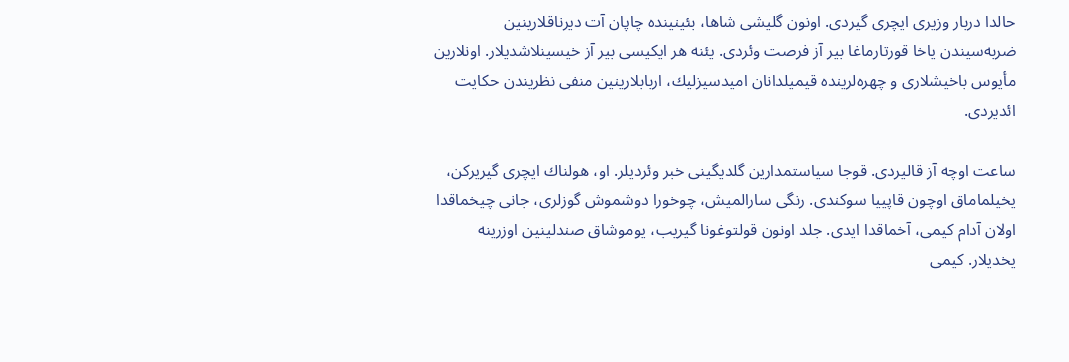حالدا دربار وزیری ایچری گیردی. اونون گلیشی شاها، بئینینده چاپان آت دیرناقلارینین ضربه‌سیندن یاخا قورتارماغا بیر آز فرصت وئردی. یئنه هر ایکیسی بیر آز خیسینلاشدیلار. اونلارین مأیوس باخیشلاری و چهره‌لرینده قیمیلدانان امیدسیزلیك، اربابلارینین منفی نظریندن حکایت ائدیردی.

ساعت اوچه آز قالیردی. قوجا سیاستمدارین گلدیگینی خبر وئردیلر. او، هولناك ایچری گیریرکن، یخیلماماق اوچون قاپییا سوکندی. رنگی سارالمیش، چوخورا دوشموش گوزلری، جانی چیخماقدا اولان آدام‌ کیمی، آخماقدا ایدی. جلد اونون قولتوغونا گیریب، یوموشاق صندلینین اوزرینه یخدیلار. کیمی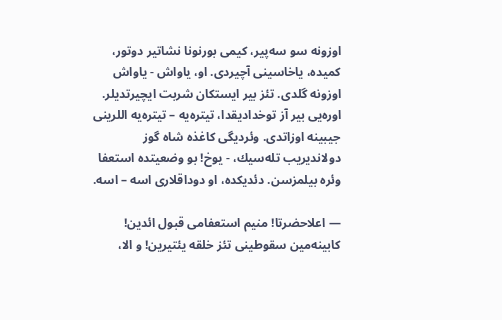اوزونه سو سه‌پیر، کیمی بورنونا نشاتیر دوتور، کمیده، یاخاسینی آچیردی. او، یاواش - یاواش اوزونه گلدی. تئز بیر ایستکان شربت ایچیرتدیلر. اوره‌یی بیر آز توخدادیقدا، تیتره‌یه – تیتره‌یه‌ اللرینی جیبینه اوزاتدی. وئردیگی کاغذه شاه گوز دولاندیریب تله‌سیك، - یوخ! بو وضعیتده استعفا وئره بیلمزسن. دئدیکده، او دوداقلاری اسه – اسه.

― اعلاحضرتا! منیم استعفامی قبول ائدین! کابینه‌مین سقوطینی تئز خلقه یئتیرین! و الا،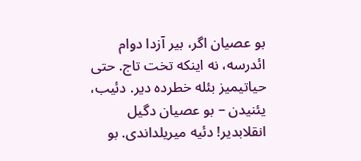بو عصیان اگر، بیر آزدا دوام ائدرسه، نه‌ اینکه تخت تاج. حتی حیاتیمیز بئله خطرده دیر. دئیب، یئنیدن – بو عصیان‌ دگیل انقلابدیر! دئیه میریلداندی. بو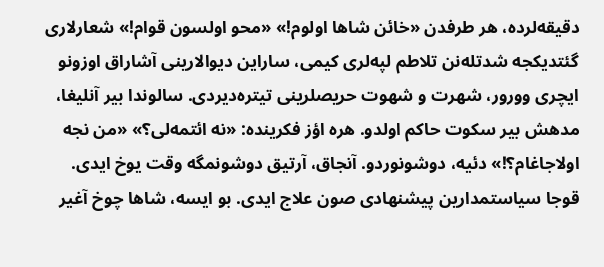دقیقه‌لرده، هر طرفدن «خائن‌ شاها اولوم!» «محو اولسون قوام!» شعارلاری گئتدیکجه شدتله‌نن تلاطم لپه‌لری کیمی، ساراین دیوالارینی آشاراق اوزونو ایچری وورور، شهرت و شهوت حریصلرینی تیتره‌دیردی. سالوندا بیر آنلیغا، مدهش بیر سکوت حاکم اولدو. هره اؤز فکرینده: «نه ائتمه‌لی؟» «من نجه‌ اولاجاغام؟!» دئیه، دوشونوردو. آنجاق، آرتیق دوشونمگه وقت‌ یوخ ایدی. قوجا سیاستمدارین پیشنهادی صون‌ علاج ایدی. بو ایسه، شاها چوخ آغیر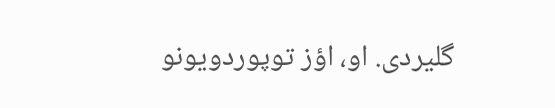گلیردی. او، اؤز توپوردویونو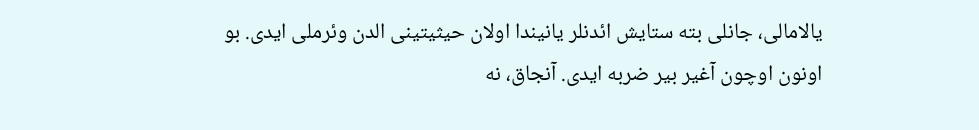یالامالی، جانلی بته ستایش ائدنلر یانیندا اولان حیثیتینی الدن وئر‌ملی ایدی. بو اونون اوچون آغیر بیر ضربه ایدی. آنجاق، نه‌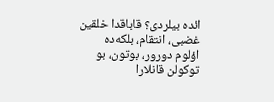ائده بیلردی؟ قاباقدا خلقین غضبی، انتقام، بلکه‌ده اؤلوم دورور، بوتون، بو توکولن قانلارا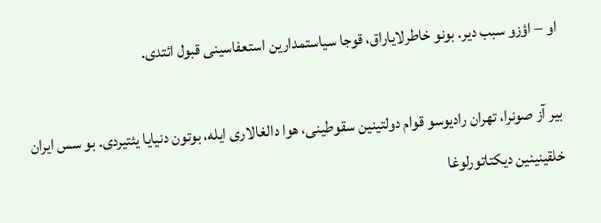او – اؤزو سبب دیر. بونو خاطرلایاراق، قوجا سیاستمدارین استعفاسینی قبول ائتدی.

بیر آز صونرا، تهران رادیوسو قوام دولتینین سقوطینی، هوا دالغالاری ایله، بوتون دنیایا یئتیردی. بو سس ایران خلقینینین دیکتاتورلوغا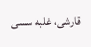قارشی، غلبه سسی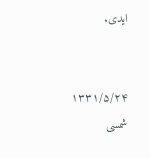ایدی.


۱۳۳۱/۵/۲۴ شمسی